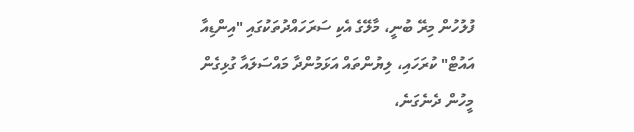ފުލުހުން މިރޭ ބުނީ، މާލޭގެ އެކި ސަރަހައްދުތަކުގައި "އިންޑިއާ އައުޓް" ކުރަހައި، ލިޔުންތައް އަޅަމުންދާ މައްސަލައާ ގުޅިގެން މީހުން ދެނެގަނެ،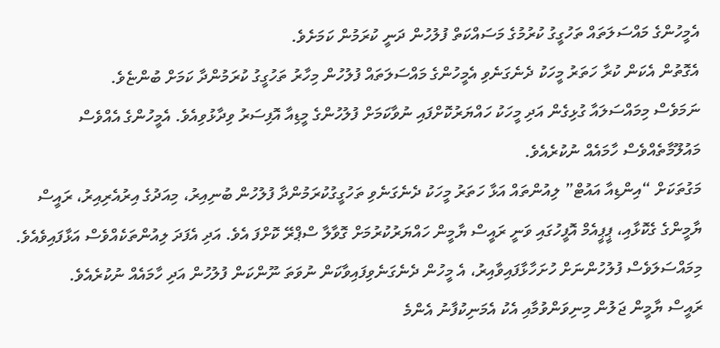އެމީހުންގެ މައްސަލަތައް ތަހުގީގު ކުރުމުގެ މަސައްކަތް ފުލުހުން ދަނީ ކުރަމުން ކަމަށެވެ.
އެގޮތުން އެކަން ކުރާ ހަތަރު މީހަކު ދެނެގަނެވި އެމީހުންގެ މައްސަލަތައް ފުލުހުން މިހާރު ތަހުގީގު ކުރަމުންދާ ކަމަށް ބުންޏެވެ.
ނަމަވެސް މިމައްސަލައާ ގުޅިގެން އަދި މީހަކު ހައްޔަރުކޮށްފައި ނުވާކަމަށް ފުލުހުންގެ މީޑިއާ އޮފިސަރު ވިދާޅުވިއެވެ. އެމީހުންގެ އެއްވެސް މައުލޫމާތެއްވެސް ހާމައެއް ނުކުރެއެވެ.
މަގުތަކަށް “އިންޑިއާ އައުޓް” ލިއުންތައް އަޅާ ހަތަރު މީހަކު ދެނެގަނެވި ތަހުގީގުކުރަމުންދާ ފުލުހުން ބުނިއިރު، މިއަދުގެ އިރުއެރިއިރު، ރައީސް ޔާމީންގެ ގެކޮޅާއި، ޕީޕީއެމް އޮފީހުގައި ވަނީ ރައީސް ޔާމީން ހައްޔަރުކުރުމަށް ގޮވާލާ ސްޕްރޭ ކޮށްފަ އެވެ. އަދި އެފަދަ ލިއުންތަކެއްވެސް އަޅާފައިވެއެވެ.
މިމައްސަލަވެސް ފުލުހުންނަށް ހުށަހާޅާފައިވާއިރު، އެ މީހުން ދެނެގަނެވިފައިވާކަން ނުވަތަ ނޫންކަން ފުލުހުން އަދި ހާމައެއް ނުކުރެއެވެ.
ރައީސް ޔާމީން ޖަލުން މިނިވަންވުމާއި އެކު އެމަނިކުފާނު އެންމެ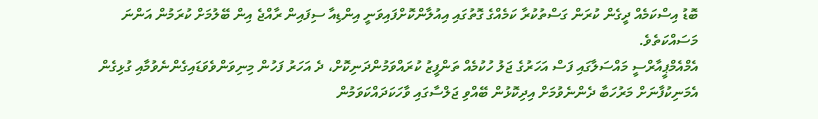ބޮޑު އިސްކަމެއް ދީގެން ކުރަން ގަސްތުކުރާ ކަމެއްގެ ގޮތުގައި އިއުލާންކޮށްފައިވަނީ އިންޑިއާ ސިފައިން ރާއްޖެ އިން ބޭލުމަށް ކުރަމުން އަންނަ މަސައްކަތެވެ.
އެމްއެމްޕީއާރްސީ މައްސަލާގައި ފަސް އަހަރުގެ ޖަލު ހުކުމެއް ތަންފީޒު ކުރައްވަމުންދަނިކޮށް، ދެ އަހަރު ފަހުން މިނިވަންވެވަޑައިގެންނެވުމާއި ގުޅިގެން އެމަނިކުފާނަށް މަރުހަބާ ދެންނެވުމަށް އިދިކޮޅުން ބޭއްވި ޖަލްސާގައި ވާހަކަދައްކަވަމުން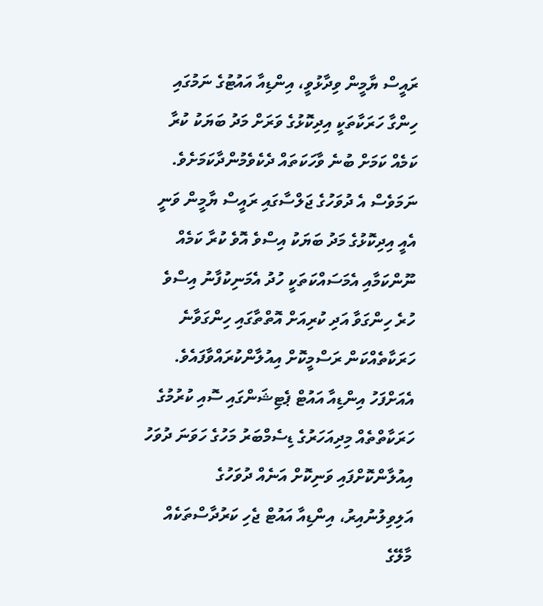ރައީސް ޔާމީން ވިދާޅުވީ، އިންޑިއާ އައުޓުގެ ނަމުގައި ހިންގާ ހަރަކާތަކީ އިދިކޮޅުގެ ވަރަށް މަދު ބަޔަކު ކުރާ ކަމެއް ކަމަށް ބުނެ ވާހަކަތައް ދެކެވެމުންދާކަމަށެވެ.
ނަމަވެސް އެ ދުވަހުގެ ޖަލްސާގައި ރައީސް ޔާމީން ވަނީ އެއީ އިދިކޮޅުގެ މަދު ބަޔަކު އިސްވެ އޮވެ ކުރާ ކަމެއް ނޫންކަމާއި އެމަސައްކަތަކީ ހުދު އެމަނިކުފާނު އިސްވެ ހުރެ ހިންގަވާ އަދި ކުރިއަށް އޮތްތާގައި ހިންގަވާނެ ހަރަކާތެއްކަން ރަސްމީކޮށް އިއުލާންކުރައްވާފައެވެ.
އެއަށްފަހު އިންޑިއާ އައުޓް ޕެޓިޝަންގައި ސޮއި ކުރުމުގެ ހަރަކާތްތެއް މިދިއަހަރުގެ ޑިސެމްބަރު މަހުގެ ހަވަނަ ދުވަހު އިއުލާންކޮށްފައި ވަނިކޮށް އަނެއް ދުވަހުގެ އަލިވިލުނުއިރު، އިންޑިއާ އައުޓް ޖެހި ކަރުދާސްތަކެއް މާލޭގެ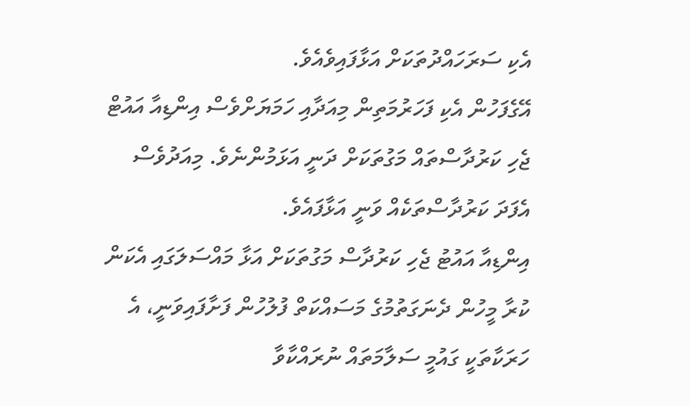އެކި ސަރަހައްދުތަކަށް އަޅާފައިވެއެވެ.
އޭގެފަހުން އެކި ފަހަރުމަތިން މިއަދާއި ހަމަޔަށްވެސް އިންޑިއާ އައުޓް ޖެހި ކަރުދާސްތައް މަގުތަކަށް ދަނީ އަޅަމުންނެވެ. މިއަދުވެސް އެފަދަ ކަރުދާސްތަކެއް ވަނީ އަޅާފައެވެ.
އިންޑިއާ އައުޓު ޖެހި ކަރުދާސް މަގުތަކަށް އަޅާ މައްސަލަގައި އެކަން ކުރާ މީހުން ދެނަގަތުމުގެ މަސައްކަތް ފުލުހުން ފަށާފައިވަނީ، އެ ހަރަކާތަކީ ގައުމީ ސަލާމަތައް ނުރައްކާވާ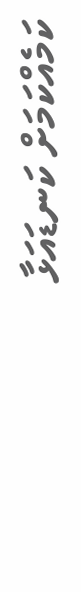ކަމެއްކަމަށް ކަނޑައަޅާ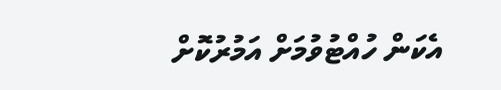އެކަން ހުއްޓުވުމަށް އަމުރުކޮށް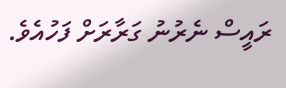ރައީސް ނެރުނު ގަރާރަށް ފަހުއެވެ.